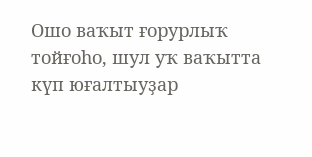Ошо ваҡыт ғорурлыҡ тойғоһо, шул уҡ ваҡытта күп юғалтыуҙар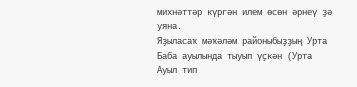михнәттәр күргән илем өсөн әрнеү ҙә уяна.
Яҙыласаҡ мәҡәләм районыбыҙҙың Урта Баба ауылында тыуып үҫкән (Урта Ауыл тип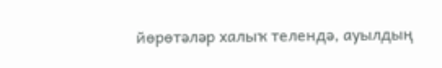йөрөтәләр халыҡ телендә, ауылдың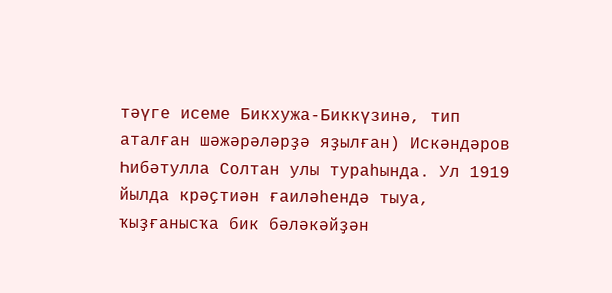тәүге исеме Бикхужа-Биккүзинә, тип аталған шәжәрәләрҙә яҙылған) Искәндәров Һибәтулла Солтан улы тураһында. Ул 1919 йылда крәҫтиән ғаиләһендә тыуа, ҡыҙғанысҡа бик бәләкәйҙән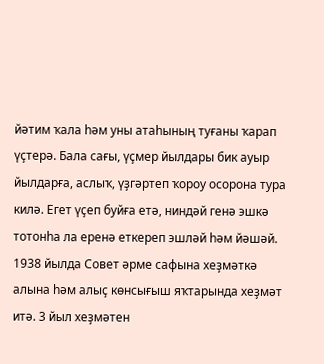йәтим ҡала һәм уны атаһының туғаны ҡарап үҫтерә. Бала сағы, үҫмер йылдары бик ауыр йылдарға, аслыҡ, үҙгәртеп ҡороу осорона тура килә. Егет үҫеп буйға етә, ниндәй генә эшкә тотонһа ла еренә еткереп эшләй һәм йәшәй.
1938 йылда Совет әрме сафына хеҙмәткә алына һәм алыҫ көнсығыш яҡтарында хеҙмәт итә. 3 йыл хеҙмәтен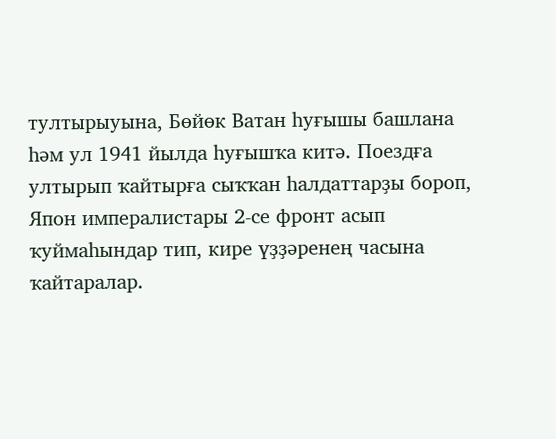тултырыуына, Бөйөк Ватан һуғышы башлана һәм ул 1941 йылда һуғышҡа китә. Поездға ултырып ҡайтырға сыҡҡан һалдаттарҙы бороп, Япон импералистары 2-се фронт асып ҡуймаһындар тип, кире үҙҙәренең часына ҡайтаралар.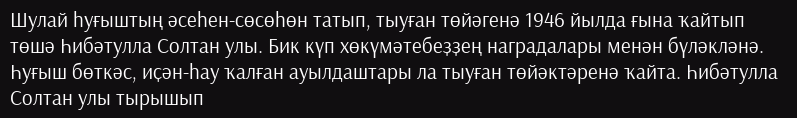Шулай һуғыштың әсеһен-сөсөһөн татып, тыуған төйәгенә 1946 йылда ғына ҡайтып төшә Һибәтулла Солтан улы. Бик күп хөкүмәтебеҙҙең наградалары менән бүләкләнә.
Һуғыш бөткәс, иҫән-һау ҡалған ауылдаштары ла тыуған төйәктәренә ҡайта. Һибәтулла Солтан улы тырышып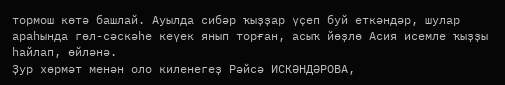тормош көтә башлай. Ауылда сибәр ҡыҙҙар үҫеп буй еткәндәр, шулар араһында гөл-сәскәһе кеүек янып торған, асыҡ йөҙлө Асия исемле ҡыҙҙы һайлап, өйләнә.
Ҙур хөрмәт менән оло киленегеҙ Рәйсә ИСКӘНДӘРОВА,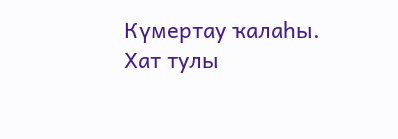Күмертау ҡалаһы.
Хат тулы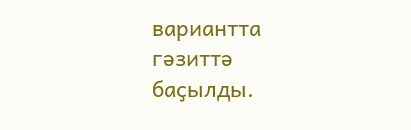вариантта гәзиттә баҫылды.